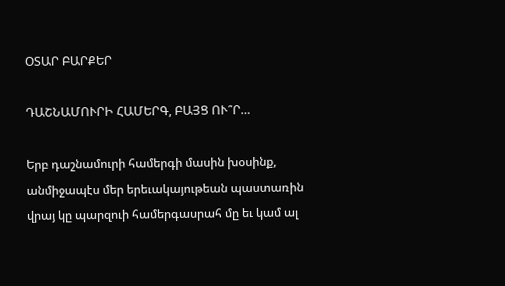ՕՏԱՐ ԲԱՐՔԵՐ

ԴԱՇՆԱՄՈՒՐԻ ՀԱՄԵՐԳ, ԲԱՅՑ ՈՒ՞Ր…

Երբ դաշնամուրի համերգի մասին խօսինք, անմիջապէս մեր երեւակայութեան պաստառին վրայ կը պարզուի համերգասրահ մը եւ կամ ալ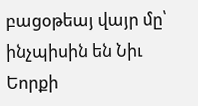բացօթեայ վայր մը՝ ինչպիսին են Նիւ Եորքի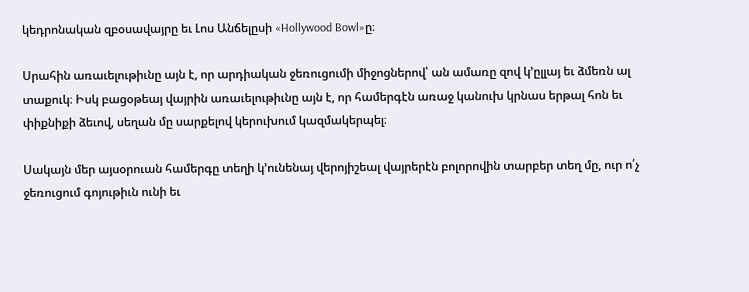կեդրոնական զբօսավայրը եւ Լոս Անճելըսի «Hollywood Bowl»ը։

Սրահին առաւելութիւնը այն է, որ արդիական ջեռուցումի միջոցներով՝ ան ամառը զով կ՚ըլլայ եւ ձմեռն ալ տաքուկ։ Իսկ բացօթեայ վայրին առաւելութիւնը այն է, որ համերգէն առաջ կանուխ կրնաս երթալ հոն եւ փիքնիքի ձեւով, սեղան մը սարքելով կերուխում կազմակերպել։

Սակայն մեր այսօրուան համերգը տեղի կ՚ունենայ վերոյիշեալ վայրերէն բոլորովին տարբեր տեղ մը, ուր ո՛չ ջեռուցում գոյութիւն ունի եւ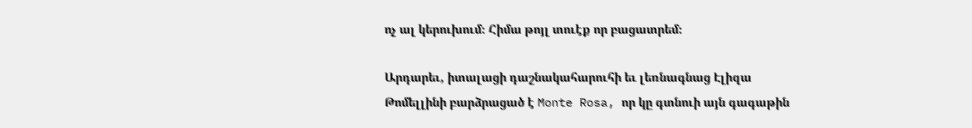ոչ ալ կերուխում։ Հիմա թոյլ տուէք որ բացատրեմ։

Արդարեւ, իտալացի դաշնակահարուհի եւ լեռնագնաց Էլիզա Թոմելլինի բարձրացած է Monte Rosa, որ կը գտնուի այն գագաթին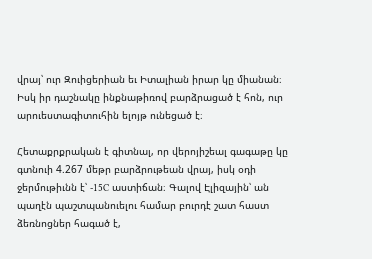վրայ՝ ուր Զուիցերիան եւ Իտալիան իրար կը միանան։ Իսկ իր դաշնակը ինքնաթիռով բարձրացած է հոն, ուր արուեստագիտուհին ելոյթ ունեցած է։

Հետաքրքրական է գիտնալ, որ վերոյիշեալ գագաթը կը գտնուի 4.267 մեթր բարձրութեան վրայ, իսկ օդի ջերմութիւնն է՝ -15C աստիճան։ Գալով Էլիզային՝ ան պաղէն պաշտպանուելու համար բուրդէ շատ հաստ ձեռնոցներ հագած է,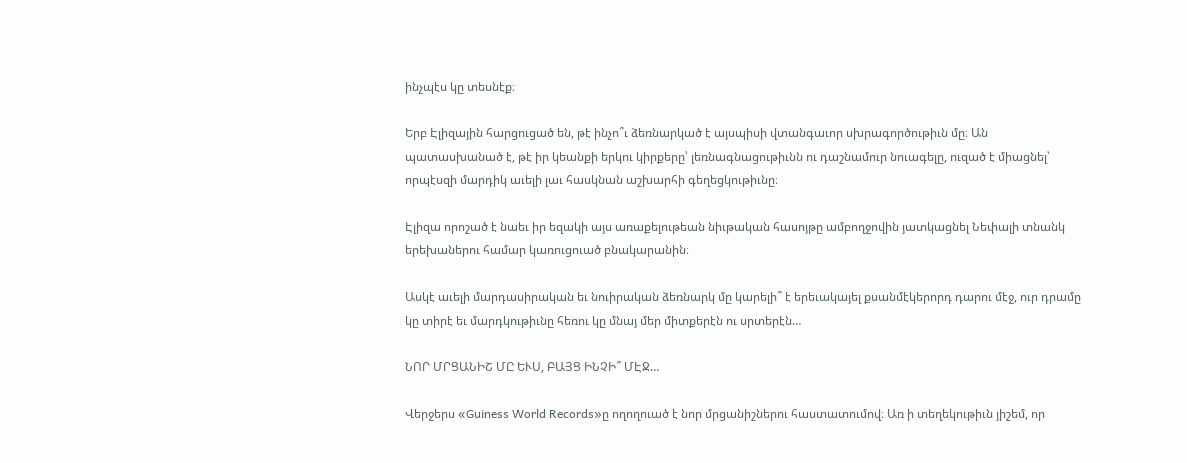ինչպէս կը տեսնէք։

Երբ Էլիզային հարցուցած են, թէ ինչո՞ւ ձեռնարկած է այսպիսի վտանգաւոր սխրագործութիւն մը։ Ան պատասխանած է, թէ իր կեանքի երկու կիրքերը՝ լեռնագնացութիւնն ու դաշնամուր նուագելը, ուզած է միացնել՝ որպէսզի մարդիկ աւելի լաւ հասկնան աշխարհի գեղեցկութիւնը։

Էլիզա որոշած է նաեւ իր եզակի այս առաքելութեան նիւթական հասոյթը ամբողջովին յատկացնել Նեփալի տնանկ երեխաներու համար կառուցուած բնակարանին։

Ասկէ աւելի մարդասիրական եւ նուիրական ձեռնարկ մը կարելի՞ է երեւակայել քսանմէկերորդ դարու մէջ, ուր դրամը կը տիրէ եւ մարդկութիւնը հեռու կը մնայ մեր միտքերէն ու սրտերէն…

ՆՈՐ ՄՐՑԱՆԻՇ ՄԸ ԵՒՍ, ԲԱՅՑ ԻՆՉԻ՞ ՄԷՋ…

Վերջերս «Guiness World Records»ը ողողուած է նոր մրցանիշներու հաստատումով։ Առ ի տեղեկութիւն յիշեմ, որ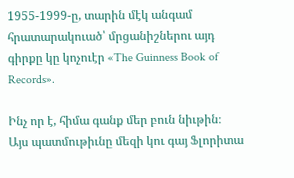1955-1999-ը, տարին մէկ անգամ հրատարակուած՝ մրցանիշներու այդ գիրքը կը կոչուէր «The Guinness Book of Records».

Ինչ որ է, հիմա գանք մեր բուն նիւթին։ Այս պատմութիւնը մեզի կու գայ Ֆլորիտա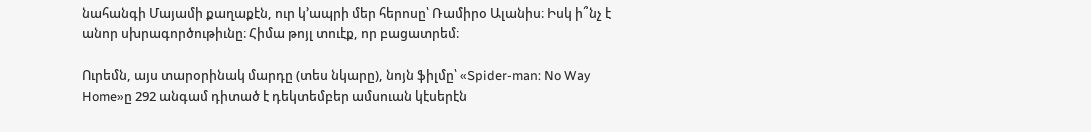նահանգի Մայամի քաղաքէն, ուր կ՚ապրի մեր հերոսը՝ Ռամիրօ Ալանիս։ Իսկ ի՞նչ է անոր սխրագործութիւնը։ Հիմա թոյլ տուէք, որ բացատրեմ։

Ուրեմն, այս տարօրինակ մարդը (տես նկարը), նոյն ֆիլմը՝ «Spider-man: No Way Home»ը 292 անգամ դիտած է դեկտեմբեր ամսուան կէսերէն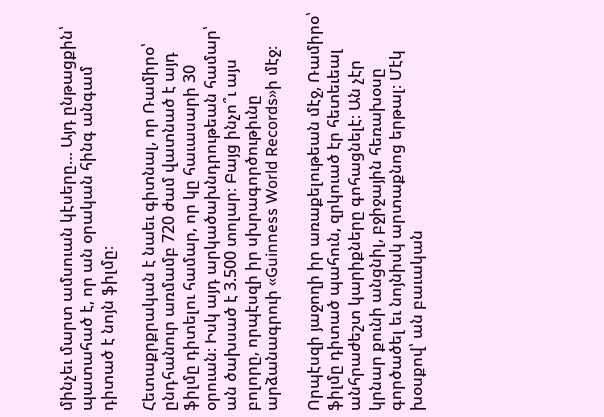մինչեւ մարտ ամսուան կէսերը… Այդ ընթացքին՝ պատահած է, որ ան օրական հինգ անգամ դիտած է նոյն ֆիլմը։

Հետաքրքրական է նաեւ գիտնալ, որ Ռամիրօ՝ ընդհանուր առմամբ 720 ժամ վատնած է այդ ֆիլմը դիտելու համար, որ կը հաւասարի 30 օրուան։ Իսկ այդ արկածախնդրութեան համար՝ ան ծախսած է 3.500 տոլար։ Բայց ինչո՞ւ այս բոլորը, որպէսզի իր սխրագործութիւնը արձանագրուի «Guinness World Records»ի մէջ։

Որպէսզի յաջողի իր առաքելութեան մէջ, Ռամիրօ՝ ֆիլմը դիտած պահուն, զրկուած էր հետեւեալ անհրաժեշտ կարիքները գոհացնելէ։ Ան չէր կրնար քունի անցնիլ, բջիջային հեռախօսը գործածել եւ նոյնիսկ արտաքնոց երթալ։ Մէկ խօսքով՝ ան բաւական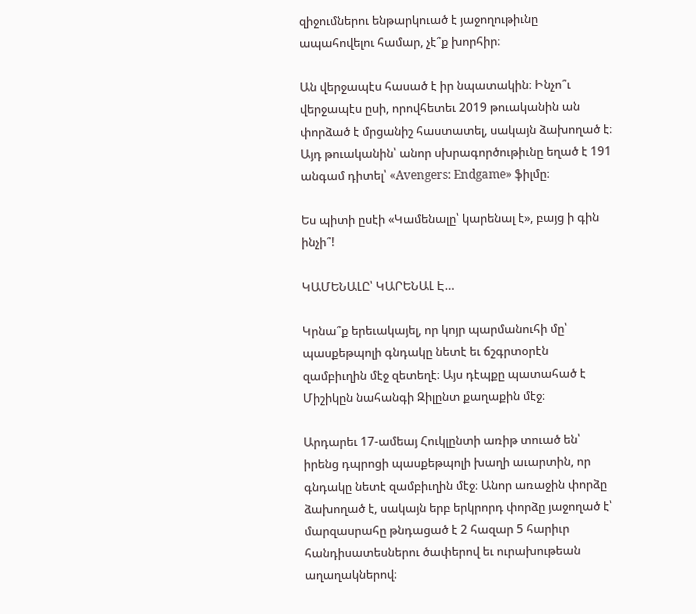զիջումներու ենթարկուած է յաջողութիւնը ապահովելու համար, չէ՞ք խորհիր։

Ան վերջապէս հասած է իր նպատակին։ Ինչո՞ւ վերջապէս ըսի, որովհետեւ 2019 թուականին ան փորձած է մրցանիշ հաստատել, սակայն ձախողած է։ Այդ թուականին՝ անոր սխրագործութիւնը եղած է 191 անգամ դիտել՝ «Avengers: Endgame» ֆիլմը։

Ես պիտի ըսէի «Կամենալը՝ կարենալ է», բայց ի գին ինչի՞!

ԿԱՄԵՆԱԼԸ՝ ԿԱՐԵՆԱԼ Է…

Կրնա՞ք երեւակայել, որ կոյր պարմանուհի մը՝ պասքեթպոլի գնդակը նետէ եւ ճշգրտօրէն զամբիւղին մէջ զետեղէ։ Այս դէպքը պատահած է Միշիկըն նահանգի Զիլընտ քաղաքին մէջ։

Արդարեւ 17-ամեայ Հուկլընտի առիթ տուած են՝ իրենց դպրոցի պասքեթպոլի խաղի աւարտին, որ գնդակը նետէ զամբիւղին մէջ։ Անոր առաջին փորձը ձախողած է, սակայն երբ երկրորդ փորձը յաջողած է՝ մարզասրահը թնդացած է 2 հազար 5 հարիւր հանդիսատեսներու ծափերով եւ ուրախութեան աղաղակներով։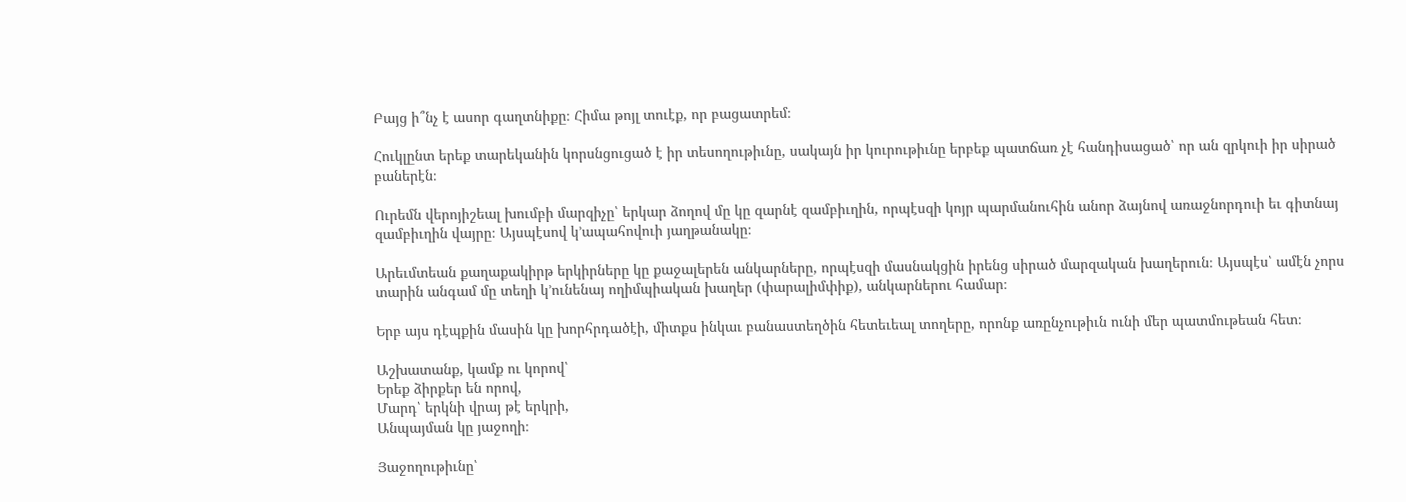Բայց ի՞նչ է ասոր գաղտնիքը։ Հիմա թոյլ տուէք, որ բացատրեմ։

Հուկլընտ երեք տարեկանին կորսնցուցած է իր տեսողութիւնը, սակայն իր կուրութիւնը երբեք պատճառ չէ հանդիսացած՝ որ ան զրկուի իր սիրած բաներէն։

Ուրեմն վերոյիշեալ խումբի մարզիչը՝ երկար ձողով մը կը զարնէ զամբիւղին, որպէսզի կոյր պարմանուհին անոր ձայնով առաջնորդուի եւ գիտնայ զամբիւղին վայրը։ Այսպէսով կ՚ապահովուի յաղթանակը։

Արեւմտեան քաղաքակիրթ երկիրները կը քաջալերեն անկարները, որպէսզի մասնակցին իրենց սիրած մարզական խաղերուն։ Այսպէս՝ ամէն չորս տարին անգամ մը տեղի կ՚ունենայ ողիմպիական խաղեր (փարալիմփիք), անկարներու համար։

Երբ այս դէպքին մասին կը խորհրդածէի, միտքս ինկաւ բանաստեղծին հետեւեալ տողերը, որոնք առընչութիւն ունի մեր պատմութեան հետ։

Աշխատանք, կամք ու կորով՝
Երեք ձիրքեր են որով,
Մարդ՝ երկնի վրայ թէ երկրի,
Անպայման կը յաջողի։

Յաջողութիւնը՝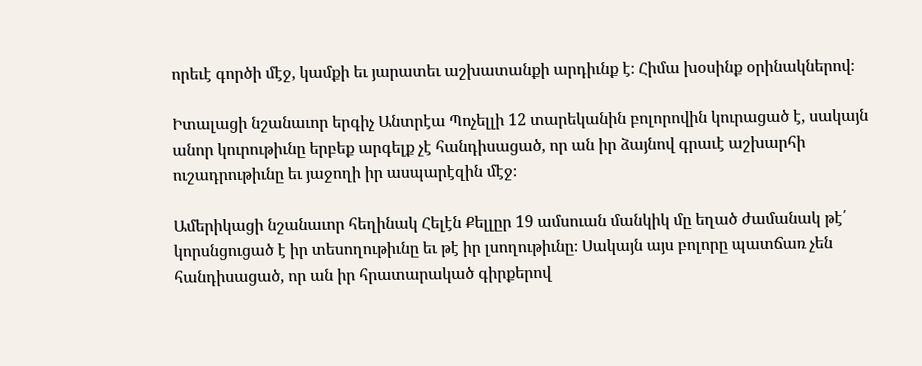որեւէ գործի մէջ, կամքի եւ յարատեւ աշխատանքի արդիւնք է։ Հիմա խօսինք օրինակներով։

Իտալացի նշանաւոր երգիչ Անտրէա Պոչելլի 12 տարեկանին բոլորովին կուրացած է, սակայն անոր կուրութիւնը երբեք արգելք չէ հանդիսացած, որ ան իր ձայնով գրաւէ աշխարհի ուշադրութիւնը եւ յաջողի իր ասպարէզին մէջ։

Ամերիկացի նշանաւոր հեղինակ Հելէն Քելլըր 19 ամսուան մանկիկ մը եղած ժամանակ թէ՛ կորսնցուցած է իր տեսողութիւնը եւ թէ իր լսողութիւնը։ Սակայն այս բոլորը պատճառ չեն հանդիսացած, որ ան իր հրատարակած գիրքերով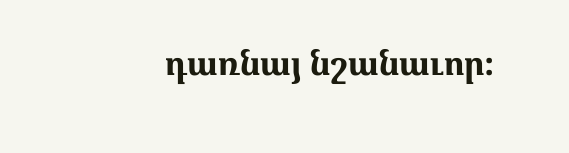դառնայ նշանաւոր։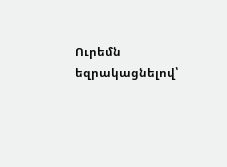Ուրեմն եզրակացնելով՝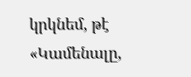կրկնեմ, թէ «Կամենալը,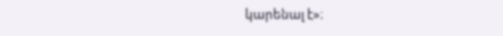կարենալ է»։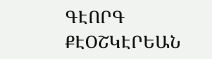ԳԷՈՐԳ ՔԷՕՇԿԷՐԵԱՆ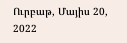Ուրբաթ, Մայիս 20, 2022